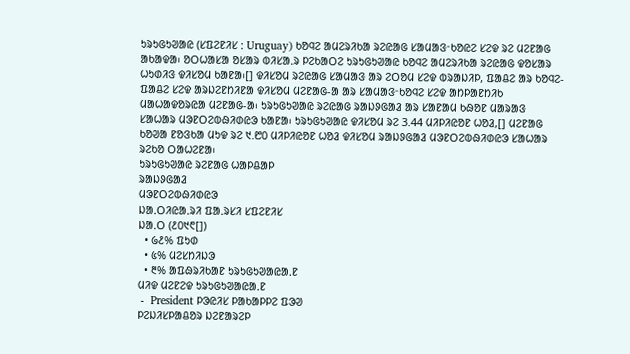ᱩᱨᱩᱜᱩᱣᱟᱭ (ᱥᱯᱮᱱᱤᱥ ᱺ Uruguay) ᱠᱚᱧᱮ ᱟᱢᱮᱨᱤᱠᱟ ᱨᱮᱭᱟᱜ ᱥᱟᱢᱟᱝᱼᱠᱚᱭᱮ ᱥᱮᱫ ᱨᱮ ᱢᱮᱱᱟᱜ ᱟᱠᱟᱫᱟ᱾ ᱚᱛᱦᱟᱥᱟ ᱚᱥᱟᱨ ᱵᱤᱥᱟᱹᱨ ᱞᱮᱠᱟᱛᱮ ᱩᱨᱩᱜᱩᱣᱟᱭ ᱠᱚᱧᱮ ᱟᱢᱮᱨᱤᱠᱟ ᱨᱮᱭᱟᱜ ᱫᱚᱥᱟᱨ ᱦᱩᱰᱤᱝ ᱫᱤᱥᱚᱢ ᱠᱟᱱᱟ᱾[] ᱫᱤᱥᱚᱢ ᱨᱮᱭᱟᱜ ᱥᱟᱢᱟᱝ ᱟᱨ ᱮᱛᱚᱢ ᱥᱮᱫ ᱵᱨᱟᱡᱤᱞ, ᱯᱟᱪᱮ ᱟᱨ ᱠᱚᱧᱮ-ᱯᱟᱪᱮ ᱥᱮᱫ ᱟᱨᱡᱮᱱᱴᱤᱱᱟ ᱫᱤᱥᱚᱢ ᱢᱮᱱᱟᱜ-ᱟ ᱟᱨ ᱥᱟᱢᱟᱝᱼᱠᱚᱧᱮ ᱥᱮᱫ ᱟᱴᱞᱟᱱᱴᱤᱠ ᱢᱟᱦᱟᱫᱚᱨᱭᱟ ᱢᱮᱱᱟᱜ-ᱟ᱾ ᱩᱨᱩᱜᱩᱣᱟᱭ ᱨᱮᱭᱟᱜ ᱨᱟᱡᱽᱜᱟᱲ ᱟᱨ ᱥᱟᱱᱟᱢ ᱠᱷᱚᱱ ᱢᱟᱨᱟᱝ ᱥᱟᱦᱟᱨ ᱢᱳᱱᱛᱮᱵᱷᱤᱰᱭᱳ ᱠᱟᱱᱟ᱾ ᱩᱨᱩᱜᱩᱣᱟᱭ ᱫᱤᱥᱚᱢ ᱨᱮ 3.44 ᱢᱤᱞᱤᱭᱚᱱ ᱦᱚᱲ,[] ᱢᱮᱱᱟᱜ ᱠᱚᱣᱟ ᱱᱚᱝᱠᱟ ᱢᱩᱫ ᱨᱮ ᱑.᱘᱐ ᱢᱤᱞᱤᱭᱚᱱ ᱦᱚᱲ ᱫᱤᱥᱚᱢ ᱨᱟᱡᱽᱜᱟᱲ ᱢᱳᱱᱛᱮᱵᱷᱤᱰᱭᱳ ᱥᱟᱦᱟᱨ ᱨᱮᱠᱚ ᱛᱟᱦᱮᱱᱟ᱾
ᱩᱨᱩᱜᱩᱣᱟᱭ ᱨᱮᱱᱟᱜ ᱦᱟᱞᱪᱟᱞ
ᱨᱟᱡᱽᱜᱟᱲ
ᱢᱳᱱᱛᱮᱵᱷᱤᱰᱭᱳ
ᱡᱟᱹᱛᱤᱭᱟᱹᱨᱤ ᱯᱟᱹᱨᱥᱤ ᱥᱯᱮᱱᱤᱥ
ᱡᱟᱹᱛ (᱒0᱑᱖[])
  • ᱙᱒% ᱯᱩᱰ
  • ᱕% ᱢᱮᱥᱴᱤᱡᱳ
  • ᱓% ᱟᱯᱷᱨᱤᱠᱟᱱ ᱩᱨᱩᱜᱩᱣᱟᱭᱟᱹᱱ
ᱢᱤᱫ ᱢᱮᱱᱮᱫ ᱩᱨᱩᱜᱩᱣᱟᱭᱟᱹᱱ
 -  President ᱞᱳᱭᱤᱥ ᱞᱟᱠᱟᱞᱞᱮ ᱯᱳᱣ
ᱞᱮᱡᱤᱥᱞᱟᱪᱚᱨ ᱡᱮᱱᱟᱨᱮᱞ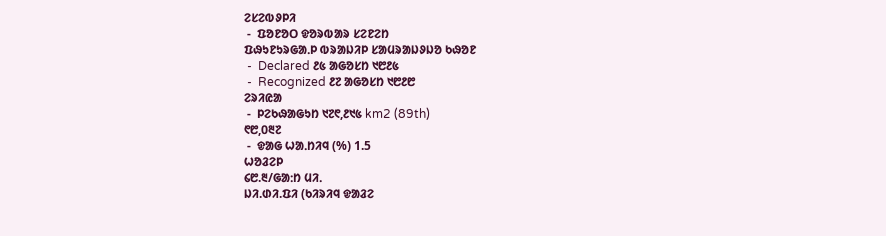ᱮᱥᱮᱵᱽᱞᱤ
 -  ᱯᱚᱱᱚᱛ ᱫᱚᱨᱵᱟᱨ ᱥᱮᱱᱮᱴ
ᱯᱷᱩᱱᱩᱨᱜᱟᱹᱞ ᱵᱨᱟᱡᱤᱞ ᱥᱟᱢᱨᱟᱡᱽᱡᱚ ᱠᱷᱚᱱ
 -  Declared ᱒᱕ ᱟᱜᱚᱥᱴ ᱑᱘᱒᱕
 -  Recognized ᱒᱗ ᱟᱜᱚᱥᱴ ᱑᱘᱒᱘
ᱮᱨᱤᱭᱟ
 -  ᱞᱮᱠᱷᱟᱜᱩᱴ ᱑᱗᱖,᱒᱑᱕ km2 (89th)
᱖᱘,᱐᱓᱗
 -  ᱫᱟᱜ ᱦᱟᱹᱴᱤᱧ (%) 1.5
ᱦᱚᱲᱮᱞ
᱔᱘.᱓/ᱜᱟᱺᱴ ᱢᱤᱹ
ᱡᱤ.ᱰᱤ.ᱯᱤ (ᱠᱤᱨᱤᱧ ᱫᱟᱲᱮ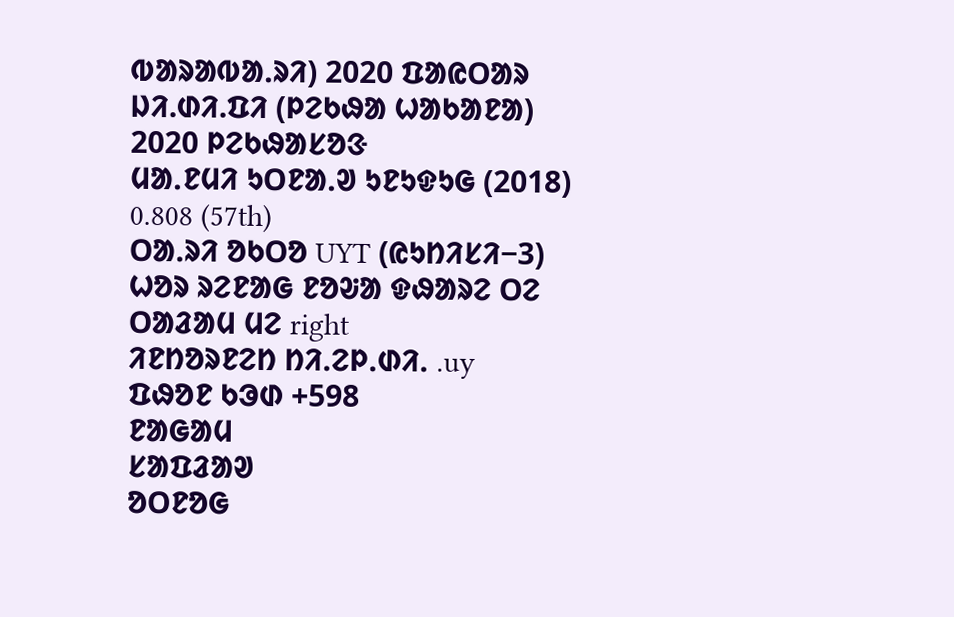ᱵᱟᱨᱟᱵᱟᱹᱨᱤ) 2020 ᱯᱟᱭᱛᱟᱨ
ᱡᱤ.ᱰᱤ.ᱯᱤ (ᱞᱮᱠᱷᱟ ᱦᱟᱠᱟᱱᱟ) 2020 ᱞᱮᱠᱷᱟᱥᱚᱝ
ᱢᱟᱹᱱᱢᱤ ᱩᱛᱱᱟᱹᱣ ᱩᱱᱩᱫᱩᱜ (2018) 0.808 (57th)
ᱛᱟᱹᱨᱤ ᱚᱠᱛᱚ UYT (ᱭᱩᱴᱤᱥᱤ−3)
ᱦᱚᱨ ᱨᱮᱱᱟᱜ ᱱᱚᱶᱟ ᱫᱷᱟᱨᱮ ᱛᱮ ᱛᱟᱲᱟᱢ ᱢᱮ right
ᱤᱱᱴᱚᱨᱱᱮᱴ ᱴᱤᱹᱮᱞᱹᱰᱤᱹ .uy
ᱯᱷᱚᱱ ᱠᱳᱰ +598
ᱱᱟᱜᱟᱢ
ᱥᱟᱯᱲᱟᱣ
ᱚᱛᱱᱚᱜ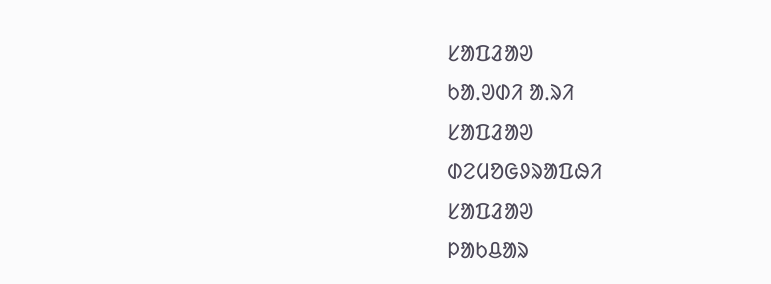ᱥᱟᱯᱲᱟᱣ
ᱠᱟᱹᱣᱰᱤ ᱟᱹᱨᱤ
ᱥᱟᱯᱲᱟᱣ
ᱰᱮᱢᱚᱜᱽᱨᱟᱯᱷᱤ
ᱥᱟᱯᱲᱟᱣ
ᱞᱟᱠᱪᱟᱨ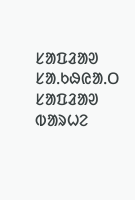ᱥᱟᱯᱲᱟᱣ
ᱥᱟᱹᱠᱷᱭᱟᱹᱛ
ᱥᱟᱯᱲᱟᱣ
ᱵᱟᱨᱦᱮ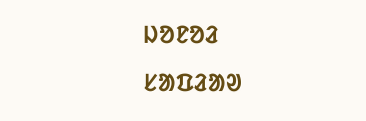ᱡᱚᱱᱚᱲ
ᱥᱟᱯᱲᱟᱣ